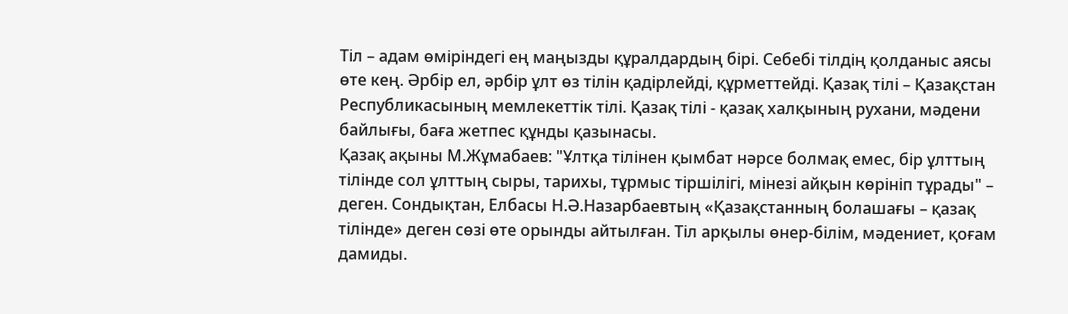Тіл – адам өміріндегі ең маңызды құралдардың бірі. Себебі тілдің қолданыс аясы өте кең. Әрбір ел, әрбір ұлт өз тілін қадірлейді, құрметтейді. Қазақ тілі – Қазақстан Республикасының мемлекеттік тілі. Қазақ тілі - қазақ халқының рухани, мәдени байлығы, баға жетпес құнды қазынасы.
Қазақ ақыны М.Жұмабаев: "Ұлтқа тілінен қымбат нәрсе болмақ емес, бір ұлттың тілінде сол ұлттың сыры, тарихы, тұрмыс тіршілігі, мінезі айқын көрініп тұрады" – деген. Сондықтан, Елбасы Н.Ә.Назарбаевтың «Қазақстанның болашағы – қазақ тілінде» деген сөзі өте орынды айтылған. Тіл арқылы өнер-білім, мәдениет, қоғам дамиды.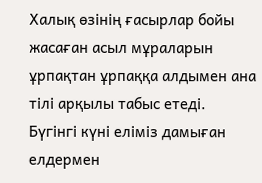Халық өзінің ғасырлар бойы жасаған асыл мұраларын ұрпақтан ұрпаққа алдымен ана тілі арқылы табыс етеді.
Бүгінгі күні еліміз дамыған елдермен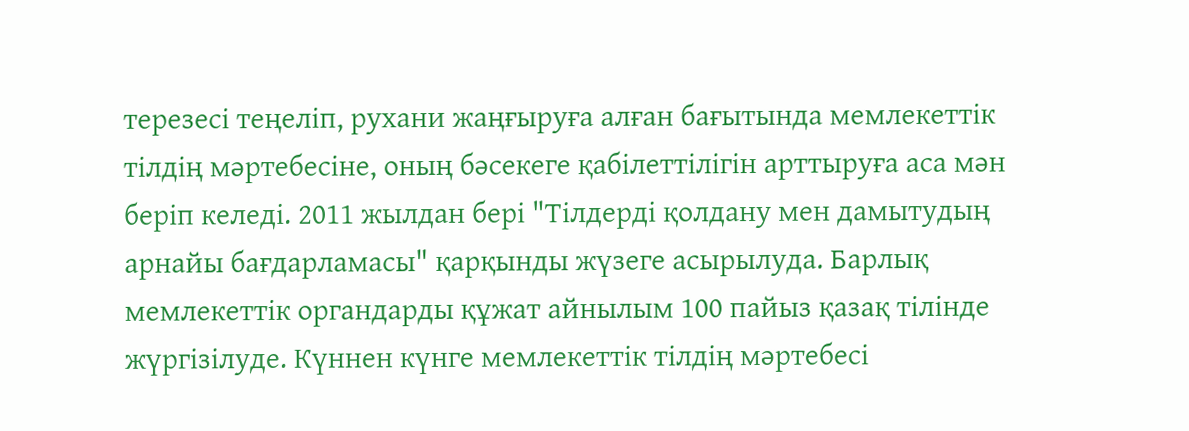терезесі теңеліп, рухани жаңғыруға алған бағытында мемлекеттік тілдің мәртебесіне, оның бәсекеге қабілеттілігін арттыруға аса мән беріп келеді. 2011 жылдан бері "Тілдерді қолдану мен дамытудың арнайы бағдарламасы" қарқынды жүзеге асырылуда. Барлық мемлекеттік органдарды құжат айнылым 100 пайыз қазақ тілінде жүргізілуде. Күннен күнге мемлекеттік тілдің мәртебесі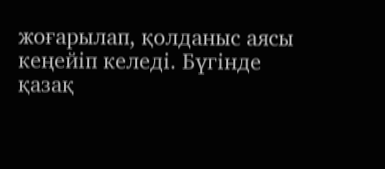жоғарылап, қолданыс аясы кеңейіп келеді. Бүгінде қазақ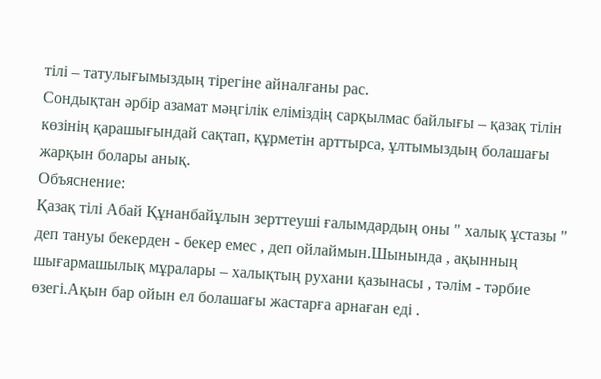тілі – татулығымыздың тірегіне айналғаны рас.
Сондықтан әрбір азамат мәңгілік еліміздің сарқылмас байлығы – қазақ тілін көзінің қарашығындай сақтап, құрметін арттырса, ұлтымыздың болашағы жарқын болары анық.
Объяснение:
Қазақ тілі Абай Құнанбайұлын зерттеуші ғалымдардың оны " халық ұстазы " деп тануы бекерден - бекер емес , деп ойлаймын.Шынында , ақынның шығармашылық мұралары – халықтың рухани қазынасы , тәлім - тәрбие өзегі.Ақын бар ойын ел болашағы жастарға арнаған еді .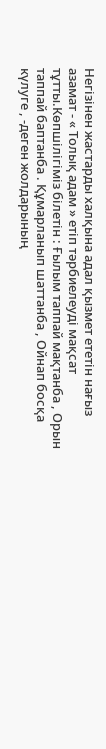Негізінен жастарды халқына адал қызмет ететін нағыз азамат - « Толық адам » етіп тәрбиелеуді мақсат тұтты.Көпшілігіміз білетін : Ғылым таппай мақтанба , Орын таппай баптанба . Құмарланып шаттанба , Ойнап босқа күлуге , -деген жолдарының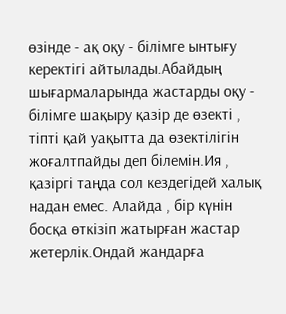өзінде - ақ оқу - білімге ынтығу керектігі айтылады.Абайдың шығармаларында жастарды оқу - білімге шақыру қазір де өзекті , тіпті қай уақытта да өзектілігін жоғалтпайды деп білемін.Ия , қазіргі таңда сол кездегідей халық надан емес. Алайда , бiр күнiн босқа өткізіп жатырған жастар жетерлік.Ондай жандарға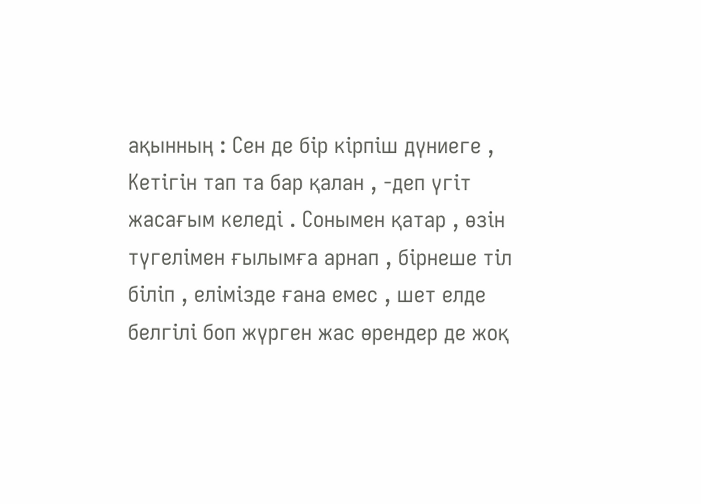ақынның : Сен де бір кірпіш дүниеге , Кетігін тап та бар қалан , -деп үгіт жасағым келеді . Сонымен қатар , өзін түгелімен ғылымға арнап , бірнеше тіл біліп , елімізде ғана емес , шет елде белгілі боп жүрген жас өрендер де жоқ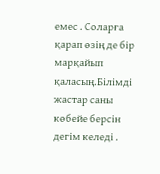емес . Соларға қарап өзің де бір марқайып қаласың.Білімді жастар саны көбейе берсін дегім келеді .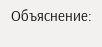Объяснение: